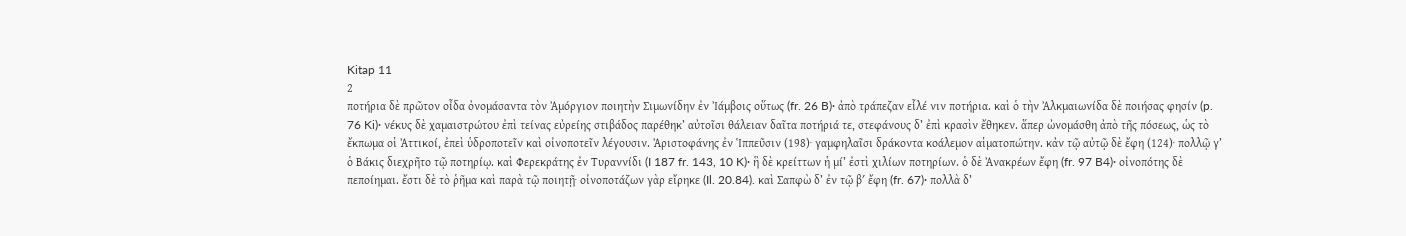Kitap 11
2
ποτήρια δὲ πρῶτον οἶδα ὀνομάσαντα τὸν Ἀμόργιον ποιητὴν Σιμωνίδην ἐν Ἰάμβοις οὕτως (fr. 26 B)· ἀπὸ τράπεζαν εἷλέ νιν ποτήρια. καὶ ὁ τὴν Ἀλκμαιωνίδα δὲ ποιήσας φησίν (p. 76 Ki)· νέκυς δὲ χαμαιστρώτου ἐπὶ τείνας εὐρείης στιβάδος παρέθηκ’ αὐτοῖσι θάλειαν δαῖτα ποτήριά τε, στεφάνους δ’ ἐπὶ κρασὶν ἔθηκεν. ἅπερ ὠνομάσθη ἀπὸ τῆς πόσεως, ὡς τὸ ἔκπωμα οἱ Ἀττικοί, ἐπεὶ ὑδροποτεῖν καὶ οἰνοποτεῖν λέγουσιν. Ἀριστοφάνης ἐν Ἱππεῦσιν (198)· γαμφηλαῖσι δράκοντα κοάλεμον αἱματοπώτην. κἀν τῷ αὐτῷ δὲ ἔφη (124)· πολλῷ γ’ ὁ Βάκις διεχρῆτο τῷ ποτηρίῳ. καὶ Φερεκράτης ἐν Τυραννίδι (I 187 fr. 143, 10 K)· ἣ δὲ κρείττων ἡ μί’ ἐστὶ χιλίων ποτηρίων. ὁ δὲ Ἀνακρέων ἔφη (fr. 97 B4)· οἰνοπότης δὲ πεποίημαι. ἔστι δὲ τὸ ῥῆμα καὶ παρὰ τῷ ποιητῇ· οἰνοποτάζων γὰρ εἴρηκε (Il. 20.84). καὶ Σαπφὼ δ’ ἐν τῷ βʹ ἔφη (fr. 67)· πολλὰ δ’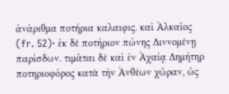ἀνάριθμα ποτήρια καλαιφις. καὶ Ἀλκαῖος (fr. 52)· ἐκ δὲ ποτήριον πώνης Διννομένῃ παρίσδων. τιμᾶται δὲ καὶ ἐν Ἀχαίᾳ Δημήτηρ ποτηριοφόρος κατὰ τὴν Ἀνθέων χῶραν, ὡς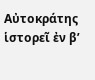Αὐτοκράτης ἱστορεῖ ἐν βʹ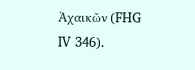Ἀχαικῶν (FHG IV 346).